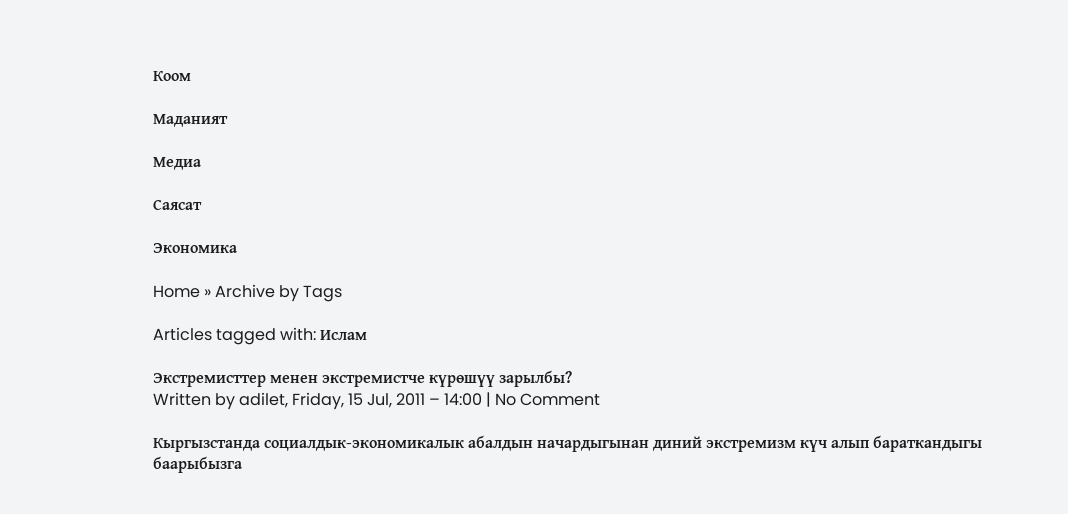Коом

Маданият

Медиа

Саясат

Экономика

Home » Archive by Tags

Articles tagged with: Ислам

Экстремисттер менен экстремистче күрөшүү зарылбы?
Written by adilet, Friday, 15 Jul, 2011 – 14:00 | No Comment

Кыргызстанда социалдык-экономикалык абалдын начардыгынан диний экстремизм күч алып бараткандыгы баарыбызга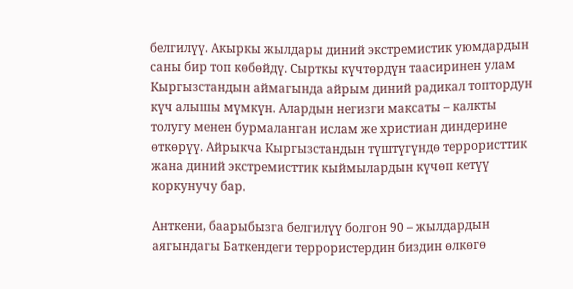белгилүү. Акыркы жылдары диний экстремистик уюмдардын саны бир топ көбөйдү. Сырткы күчтөрдүн таасиринен улам Кыргызстандын аймагында айрым диний радикал топтордун күч алышы мүмкүн. Алардын негизги максаты – калкты толугу менен бурмаланган ислам же христиан диндерине өткөрүү. Айрыкча Кыргызстандын түштүгүндө террористтик жана диний экстремисттик кыймылардын күчөп кетүү коркунучу бар.

Анткени, баарыбызга белгилүү болгон 90 – жылдардын аягындагы Баткендеги террористердин биздин өлкөгө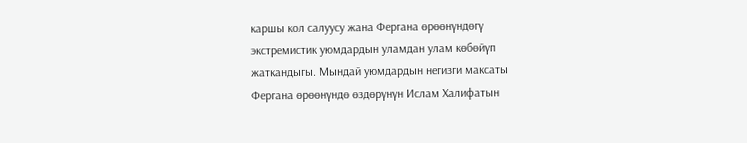каршы кол салуусу жана Фергана өрөөнүндөгү экстремистик уюмдардын уламдан улам көбөйүп жаткандыгы. Мындай уюмдардын негизги максаты Фергана өрөөнүндө өздөрүнүн Ислам Халифатын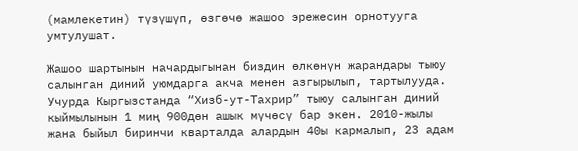(мамлекетин) түзүшүп, өзгөчө жашоо эрежесин орнотууга умтулушат.

Жашоо шартынын начардыгынан биздин өлкөнүн жарандары тыюу салынган диний уюмдарга акча менен азгырылып, тартылууда. Учурда Кыргызстанда “Хизб-ут-Тахрир” тыюу салынган диний кыймылынын 1 миң 900дөн ашык мүчөсү бар экен. 2010-жылы жана быйыл биринчи кварталда алардын 40ы кармалып, 23 адам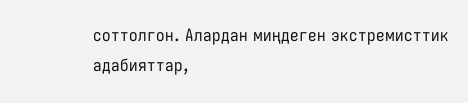соттолгон. Алардан миңдеген экстремисттик адабияттар,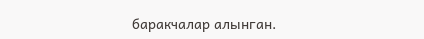баракчалар алынган.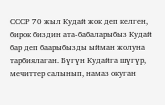СССР 70 жыл Кудай жок деп келген, бирок биздин ата-бабаларыбыз Кудай бар деп баарыбызды ыйман жолуна тарбиялаган. Бүгүн Кудайга шүгүр, мечиттер салынып, намаз окуган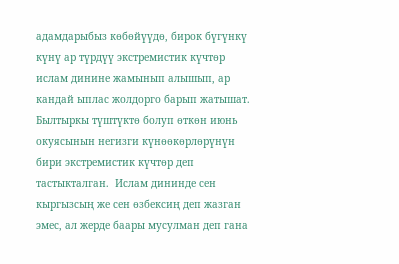адамдарыбыз көбөйүүдө, бирок бүгүнкү күнү ар түрдүү экстремистик күчтөр ислам динине жамынып алышып, ар кандай ыплас жолдорго барып жатышат. Былтыркы түштүктө болуп өткөн июнь окуясынын негизги күнөөкөрлөрүнүн бири экстремистик күчтөр деп тастыкталган.  Ислам дининде сен кыргызсың же сен өзбексиң деп жазган эмес, ал жерде баары мусулман деп гана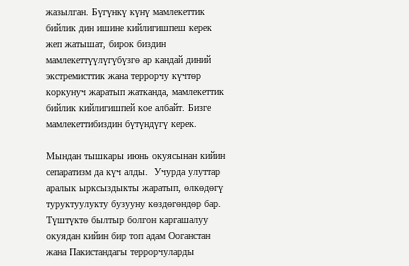жазылган. Бүгүнкү күнү мамлекеттик бийлик дин ишине кийлигишпеш керек жеп жатышат, бирок биздин мамлекеттүүлүгүбүзгө ар кандай диний экстремисттик жана террорчу күчтөр коркунуч жаратып жатканда, мамлекеттик бийлик кийлигишпей кое албайт. Бизге мамлекеттибиздин бүтүндүгү керек.

Мындан тышкары июнь окуясынан кийин сепаратизм да күч алды.  Учурда улуттар аралык ырксыздыкты жаратып, өлкөдөгү туруктуулукту бузууну көздөгөндөр бар. Түштүктө былтыр болгон каргашалуу окуядан кийин бир топ адам Ооганстан жана Пакистандагы террорчуларды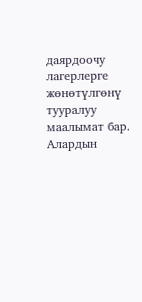даярдоочу лагерлерге жөнөтүлгөнү тууралуу маалымат бар. Алардын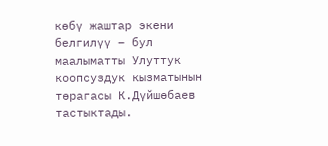көбү жаштар экени белгилүү – бул маалыматты Улуттук коопсуздук кызматынын төрагасы К.Дүйшөбаев тастыктады.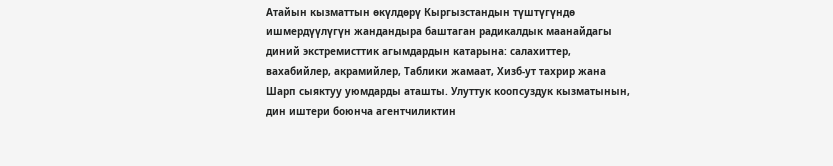Атайын кызматтын өкүлдөрү Кыргызстандын түштүгүндө ишмердүүлүгүн жандандыра баштаган радикалдык маанайдагы диний экстремисттик агымдардын катарына: салахиттер, вахабийлер, акрамийлер, Таблики жамаат, Хизб-ут тахрир жана Шарп сыяктуу уюмдарды аташты. Улуттук коопсуздук кызматынын, дин иштери боюнча агентчиликтин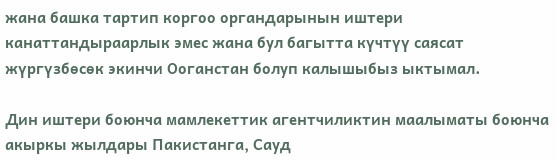жана башка тартип коргоо органдарынын иштери канаттандыраарлык эмес жана бул багытта күчтүү саясат жүргүзбөсөк экинчи Ооганстан болуп калышыбыз ыктымал.

Дин иштери боюнча мамлекеттик агентчиликтин маалыматы боюнча акыркы жылдары Пакистанга, Сауд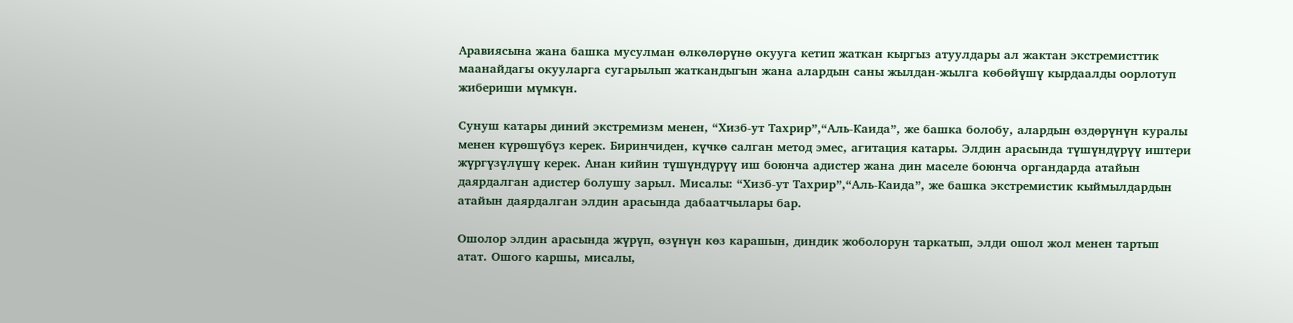Аравиясына жана башка мусулман өлкөлөрүнө окууга кетип жаткан кыргыз атуулдары ал жактан экстремисттик маанайдагы окууларга сугарылып жаткандыгын жана алардын саны жылдан-жылга көбөйүшү кырдаалды оорлотуп жибериши мүмкүн.

Сунуш катары диний экстремизм менен, “Хизб-ут Тахрир”,“Аль-Каида”, же башка болобу, алардын өздөрүнүн куралы менен күрөшүбүз керек. Биринчиден, күчкө салган метод эмес, агитация катары. Элдин арасында түшүндүрүү иштери жүргүзүлүшү керек. Анан кийин түшүндүрүү иш боюнча адистер жана дин маселе боюнча органдарда атайын даярдалган адистер болушу зарыл. Мисалы: “Хизб-ут Тахрир”,“Аль-Каида”, же башка экстремистик кыймылдардын атайын даярдалган элдин арасында дабаатчылары бар.

Ошолор элдин арасында жүрүп, өзүнүн көз карашын, диндик жоболорун таркатып, элди ошол жол менен тартып атат. Ошого каршы, мисалы,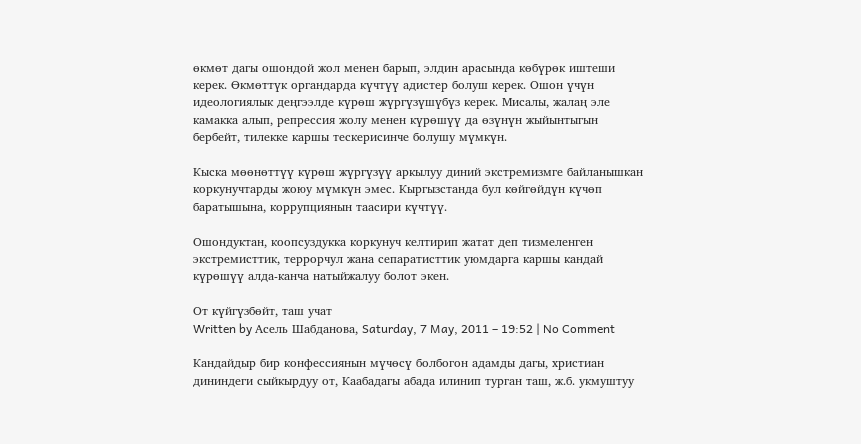өкмөт дагы ошондой жол менен барып, элдин арасында көбүрөк иштеши керек. Өкмөттүк органдарда күчтүү адистер болуш керек. Ошон үчүн идеологиялык деңгээлде күрөш жүргүзүшүбүз керек. Мисалы, жалаң эле камакка алып, репрессия жолу менен күрөшүү да өзүнүн жыйынтыгын бербейт, тилекке каршы тескерисинче болушу мүмкүн.

Кыска мөөнөттүү күрөш жүргүзүү аркылуу диний экстремизмге байланышкан коркунучтарды жоюу мүмкүн эмес. Кыргызстанда бул көйгөйдүн күчөп баратышына, коррупциянын таасири күчтүү.

Ошондуктан, коопсуздукка коркунуч келтирип жатат деп тизмеленген экстремисттик, террорчул жана сепаратисттик уюмдарга каршы кандай күрөшүү алда-канча натыйжалуу болот экен.

От күйгүзбөйт, таш учат
Written by Асель Шабданова, Saturday, 7 May, 2011 – 19:52 | No Comment

Кандайдыр бир конфессиянын мүчөсү болбогон адамды дагы, христиан дининдеги сыйкырдуу от, Каабадагы абада илинип турган таш, ж.б. укмуштуу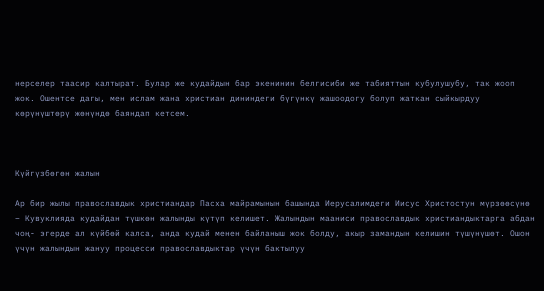нерселер таасир калтырат. Булар же кудайдын бар экенинин белгисиби же табияттын кубулушубу, так жооп жок. Ошентсе дагы, мен ислам жана христиан дининдеги бүгүнкү жашоодогу болуп жаткан сыйкырдуу көрүнүштөрү жөнүндө баяндап кетсем.



Күйгүзбөгөн жалын

Ар бир жылы православдык христиандар Пасха майрамынын башында Иерусалимдеги Иисус Христостун мүрзөөсүнө – Кувуклияда кудайдан түшкөн жалынды күтүп келишет. Жалындын мааниси православдык христиандыктарга абдан чоң- эгерде ал күйбөй калса, анда кудай менен байланыш жок болду, акыр замандын келишин түшүнүшөт. Ошон үчүн жалындын жануу процесси православдыктар үчүн бактылуу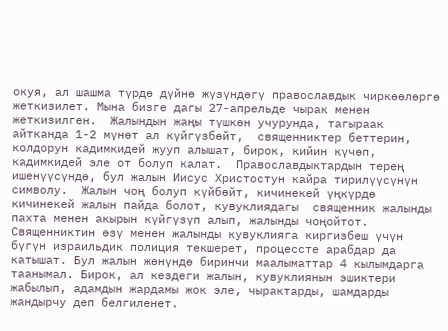окуя, ал шашма түрдө дүйнө жүзүндөгү православдык чиркөөлөргө жеткизилет. Мына бизге дагы 27-апрельде чырак менен жеткизилген.  Жалындын жаңы түшкөн учурунда, тагыраак айтканда 1-2 мүнөт ал күйгүзбөйт,  священниктер беттерин, колдорун кадимкидей жууп алышат, бирок, кийин күчөп, кадимкидей эле от болуп калат.  Православдыктардын терең ишенүүсүндө, бул жалын Иисус Христостун кайра тирилүүсүнүн символу.  Жалын чоң болуп күйбөйт, кичинекей үңкүрдө кичинекей жалын пайда болот, кувуклиядагы  священник жалынды  пахта менен акырын күйгүзүп алып, жалынды чоңойтот. Священниктин өзү менен жалынды кувуклияга киргизбеш үчүн бүгүн израильдик полиция текшерет, процессте арабдар да катышат. Бул жалын жөнүндө биринчи маалыматтар 4 кылымдарга таанымал. Бирок, ал кездеги жалын, кувуклиянын эшиктери жабылып, адамдын жардамы жок эле, чырактарды, шамдарды жандырчу деп белгиленет.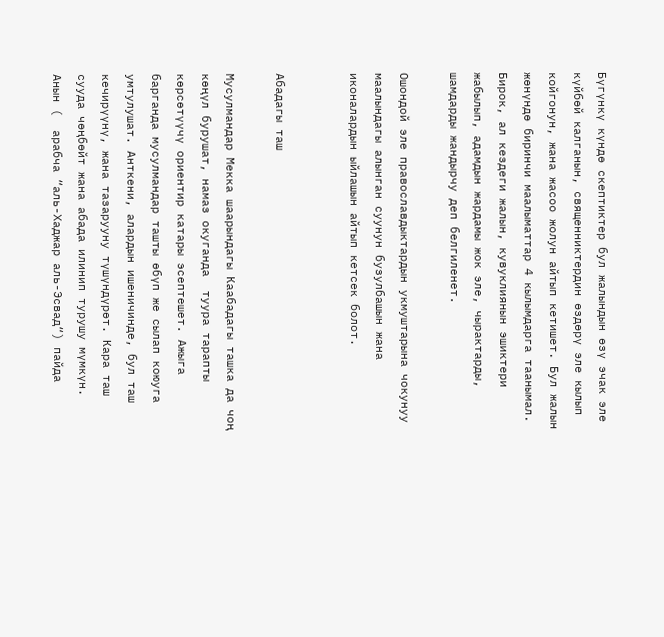Бүгүнкү күндө скептиктер бул жалындын өзү эчак эле күйбөй калганын, священниктердин өздөрү эле кылып койгонун, жана жасоо жолун айтып кетишет. Бул жалын жөнүндө биринчи маалыматтар 4 кылымдарга таанымал. Бирок, ал кездеги жалын, кувуклиянын эшиктери жабылып, адамдын жардамы жок эле, чырактарды, шамдарды жандырчу деп белгиленет.

Ошондой эле православдыктардын укмуштарына чокунуу маалындагы алынган суунун бузулбашын жана иконалардын ыйлашын айтып кетсек болот.


Абадагы таш

Мусулмандар Мекка шаарындагы Каабадагы ташка да чоң көңүл бурушат, намаз окуганда  туура тарапты көрсөтүүчү ориентир катары эсептешет. Ажыга барганда мусулмандар ташты өбүп же сылап коюуга умтулушат. Анткени, алардын ишеничинде, бул таш кечирүүнү, жана тазарууну түшүндүрөт. Кара таш сууда чөңбөйт жана абада илинип турушу мүмкүн.  Анын (  арабча “аль-Хаджар аль-Эсвад“) пайда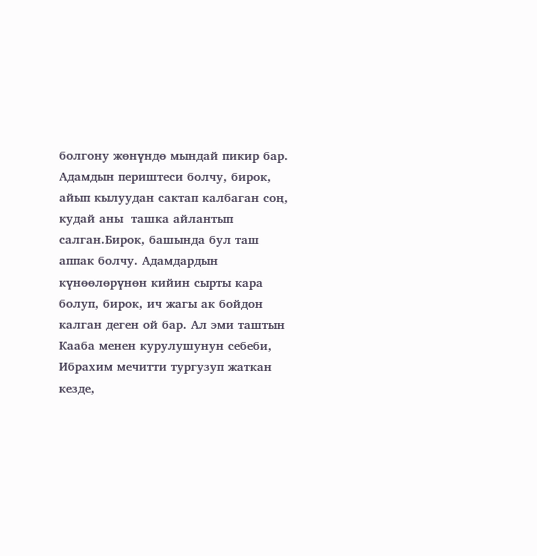болгону жөнүндө мындай пикир бар.  Адамдын периштеси болчу, бирок, айып кылуудан сактап калбаган соң, кудай аны  ташка айлантып салган.Бирок, башында бул таш аппак болчу. Адамдардын күнөөлөрүнөн кийин сырты кара болуп, бирок, ич жагы ак бойдон калган деген ой бар. Ал эми таштын Кааба менен курулушунун себеби, Ибрахим мечитти тургузуп жаткан кезде,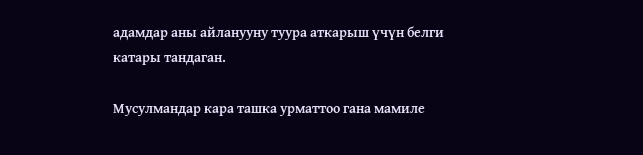адамдар аны айланууну туура аткарыш үчүн белги катары тандаган.

Мусулмандар кара ташка урматтоо гана мамиле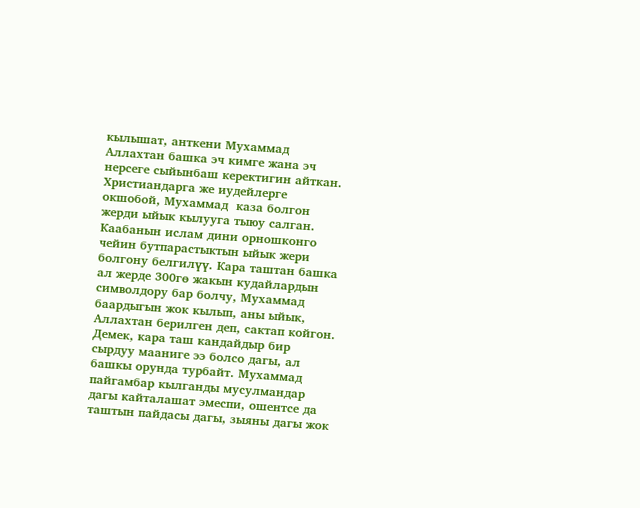кылышат, анткени Мухаммад Аллахтан башка эч кимге жана эч нерсеге сыйынбаш керектигин айткан. Христиандарга же иудейлерге окшобой, Мухаммад  каза болгон жерди ыйык кылууга тыюу салган. Каабанын ислам дини орношконго чейин бутпарастыктын ыйык жери болгону белгилүү. Кара таштан башка ал жерде 300гө жакын кудайлардын символдору бар болчу, Мухаммад баардыгын жок кылып, аны ыйык, Аллахтан берилген деп, сактап койгон. Демек, кара таш кандайдыр бир сырдуу мааниге ээ болсо дагы, ал башкы орунда турбайт. Мухаммад пайгамбар кылганды мусулмандар дагы кайталашат эмеспи, ошентсе да таштын пайдасы дагы, зыяны дагы жок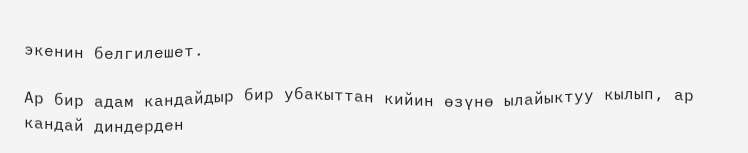экенин белгилешет.

Ар бир адам кандайдыр бир убакыттан кийин өзүнө ылайыктуу кылып, ар кандай диндерден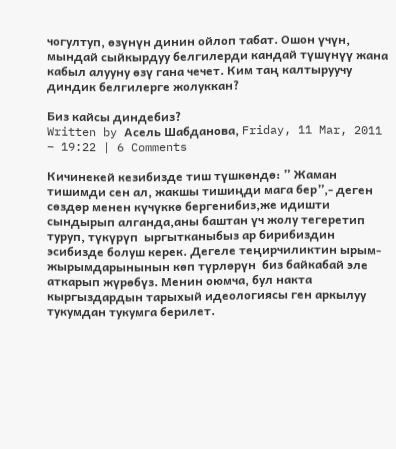чогултуп, өзүнүн динин ойлоп табат. Ошон үчүн, мындай сыйкырдуу белгилерди кандай түшүнүү жана кабыл алууну өзү гана чечет. Ким таң калтыруучу диндик белгилерге жолуккан?

Биз кайсы диндебиз?
Written by Асель Шабданова, Friday, 11 Mar, 2011 – 19:22 | 6 Comments

Кичинекей кезибизде тиш түшкөндө: ” Жаман  тишимди сен ал, жакшы тишиңди мага бер”,- деген сөздөр менен күчүккө бергенибиз,же идишти сындырып алганда,аны баштан үч жолу тегеретип туруп, түкүрүп  ыргытканыбыз ар бирибиздин  эсибизде болуш керек. Дегеле теңирчиликтин ырым-жырымдарынынын көп түрлөрүн  биз байкабай эле аткарып жүрөбүз. Менин оюмча, бул накта кыргыздардын тарыхый идеологиясы ген аркылуу  тукумдан тукумга берилет.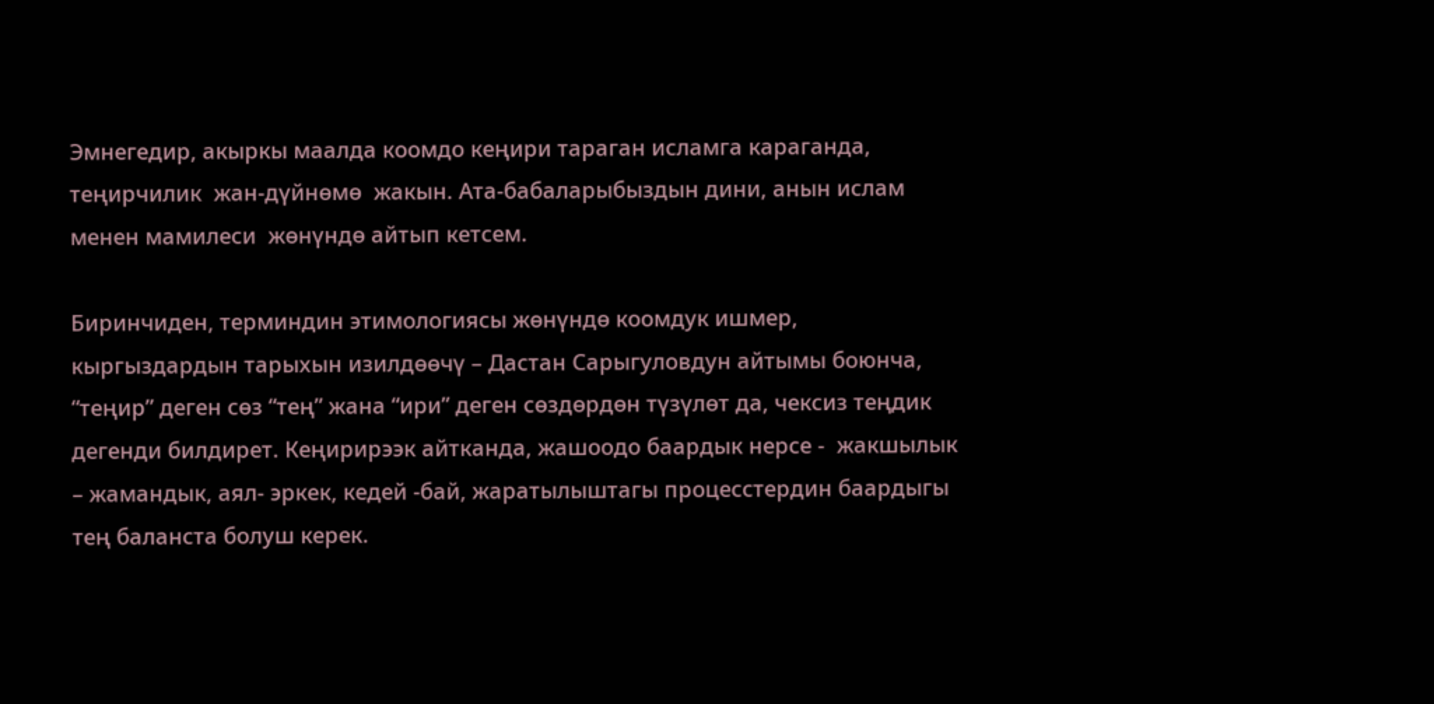Эмнегедир, акыркы маалда коомдо кеңири тараган исламга караганда, теңирчилик  жан-дүйнөмө  жакын. Ата-бабаларыбыздын дини, анын ислам  менен мамилеси  жөнүндө айтып кетсем.

Биринчиден, терминдин этимологиясы жөнүндө коомдук ишмер, кыргыздардын тарыхын изилдөөчү – Дастан Сарыгуловдун айтымы боюнча, “теңир” деген сөз “тең” жана “ири” деген сөздөрдөн түзүлөт да, чексиз теңдик дегенди билдирет. Кеңирирээк айтканда, жашоодо баардык нерсе -  жакшылык – жамандык, аял- эркек, кедей -бай, жаратылыштагы процесстердин баардыгы тең баланста болуш керек.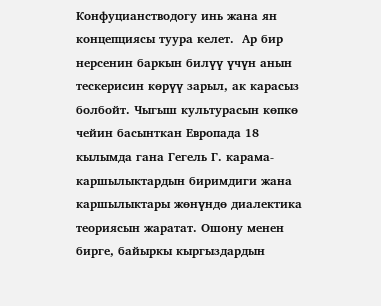Конфуцианстводогу инь жана ян концепциясы туура келет.  Ар бир нерсенин баркын билүү үчүн анын тескерисин көрүү зарыл, ак карасыз болбойт. Чыгыш культурасын көпкө чейин басынткан Европада 18 кылымда гана Гегель Г. карама-каршылыктардын биримдиги жана каршылыктары жөнүндө диалектика теориясын жаратат. Ошону менен бирге, байыркы кыргыздардын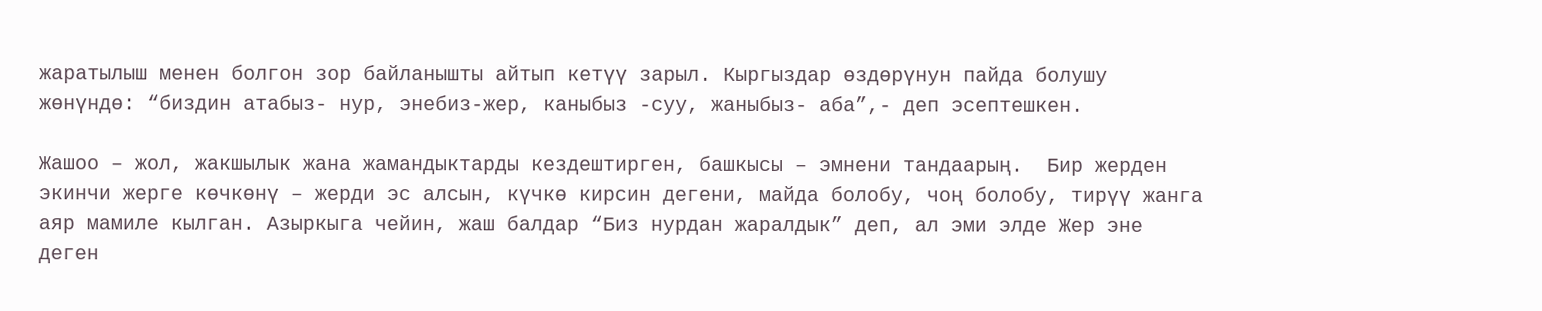жаратылыш менен болгон зор байланышты айтып кетүү зарыл. Кыргыздар өздөрүнун пайда болушу жөнүндө: “биздин атабыз- нур, энебиз-жер, каныбыз -суу, жаныбыз- аба”,- деп эсептешкен.

Жашоо – жол, жакшылык жана жамандыктарды кездештирген, башкысы – эмнени тандаарың.  Бир жерден экинчи жерге көчкөнү – жерди эс алсын, күчкө кирсин дегени, майда болобу, чоң болобу, тирүү жанга аяр мамиле кылган. Азыркыга чейин, жаш балдар “Биз нурдан жаралдык” деп, ал эми элде Жер эне деген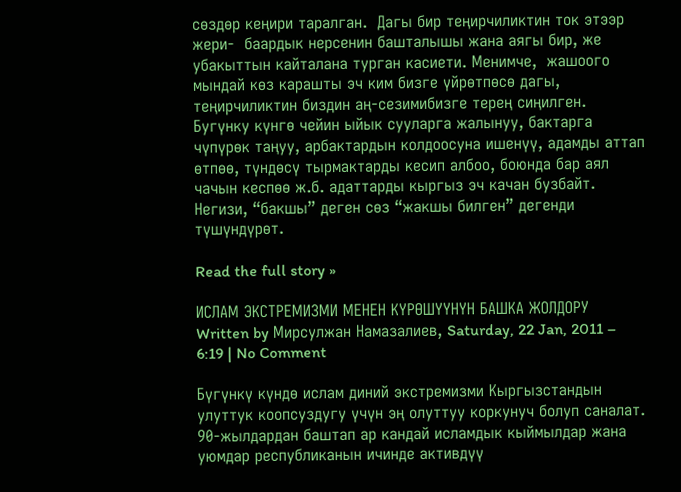сөздөр кеңири таралган.  Дагы бир теңирчиликтин ток этээр жери-  баардык нерсенин башталышы жана аягы бир, же убакыттын кайталана турган касиети. Менимче,  жашоого мындай көз карашты эч ким бизге үйрөтпөсө дагы, теңирчиликтин биздин аң-сезимибизге терең сиңилген. Бугүнку күнгө чейин ыйык сууларга жалынуу, бактарга чүпүрөк таңуу, арбактардын колдоосуна ишенүү, адамды аттап өтпөө, түндөсү тырмактарды кесип албоо, боюнда бар аял чачын кеспөө ж.б. адаттарды кыргыз эч качан бузбайт. Негизи, “бакшы” деген сөз “жакшы билген” дегенди түшүндүрөт.

Read the full story »

ИСЛАМ ЭКСТРЕМИЗМИ МЕНЕН КҮРӨШҮҮНҮН БАШКА ЖОЛДОРУ
Written by Мирсулжан Намазалиев, Saturday, 22 Jan, 2011 – 6:19 | No Comment

Бүгүнкү күндө ислам диний экстремизми Кыргызстандын улуттук коопсуздугу үчүн эң олуттуу коркунуч болуп саналат. 90-жылдардан баштап ар кандай исламдык кыймылдар жана уюмдар республиканын ичинде активдүү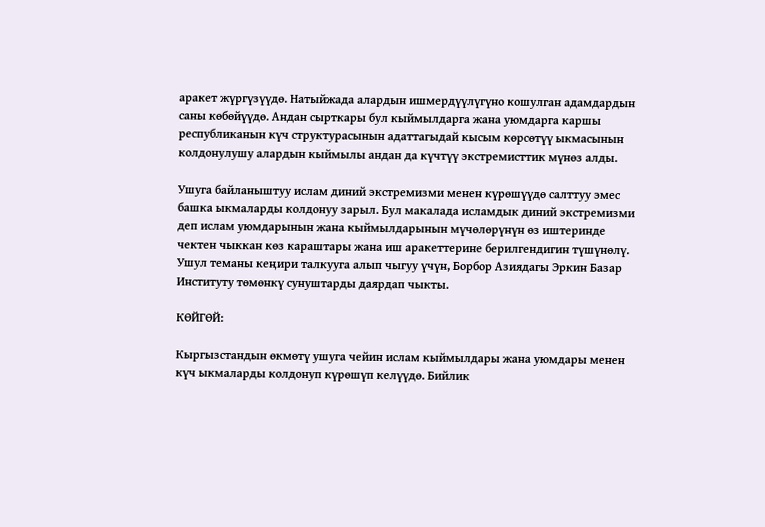аракет жүргүзүүдө. Натыйжада алардын ишмердүүлүгүно кошулган адамдардын саны көбөйүүдө. Андан сырткары бул кыймылдарга жана уюмдарга каршы республиканын күч структурасынын адаттагыдай кысым көрсөтүү ыкмасынын колдонулушу алардын кыймылы андан да күчтүү экстремисттик мүнөз алды.

Ушуга байланыштуу ислам диний экстремизми менен күрөшүүдө салттуу эмес башка ыкмаларды колдонуу зарыл. Бул макалада исламдык диний экстремизми деп ислам уюмдарынын жана кыймылдарынын мүчөлөрүнүн өз иштеринде чектен чыккан көз караштары жана иш аракеттерине берилгендигин түшүнөлү. Ушул теманы кеңири талкууга алып чыгуу үчүн, Борбор Азиядагы Эркин Базар Институту төмөнкү сунуштарды даярдап чыкты.

КӨЙГӨЙ:

Кыргызстандын өкмөтү ушуга чейин ислам кыймылдары жана уюмдары менен күч ыкмаларды колдонуп күрөшүп келүүдө. Бийлик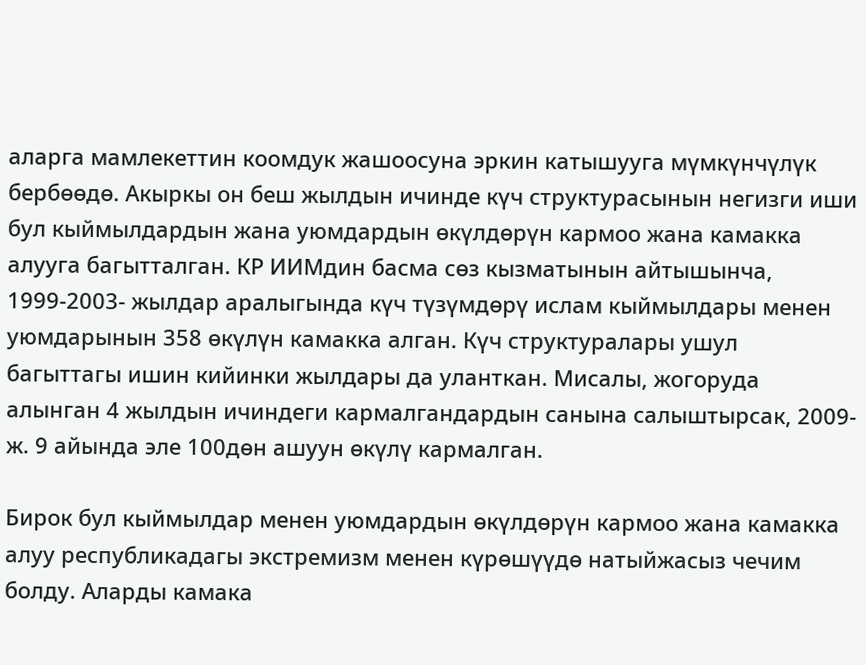аларга мамлекеттин коомдук жашоосуна эркин катышууга мүмкүнчүлүк бербөөдө. Акыркы он беш жылдын ичинде күч структурасынын негизги иши бул кыймылдардын жана уюмдардын өкүлдөрүн кармоо жана камакка алууга багытталган. КР ИИМдин басма сөз кызматынын айтышынча, 1999-2003- жылдар аралыгында күч түзүмдөрү ислам кыймылдары менен уюмдарынын 358 өкүлүн камакка алган. Күч структуралары ушул багыттагы ишин кийинки жылдары да уланткан. Мисалы, жогоруда алынган 4 жылдын ичиндеги кармалгандардын санына салыштырсак, 2009-ж. 9 айында эле 100дөн ашуун өкүлү кармалган.

Бирок бул кыймылдар менен уюмдардын өкүлдөрүн кармоо жана камакка алуу республикадагы экстремизм менен күрөшүүдө натыйжасыз чечим болду. Аларды камака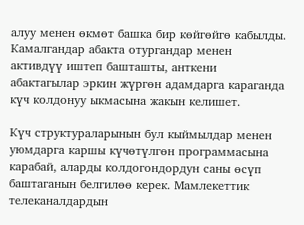алуу менен өкмөт башка бир көйгөйгө кабылды. Камалгандар абакта отургандар менен активдүү иштеп башташты, анткени абактагылар эркин жүргөн адамдарга караганда күч колдонуу ыкмасына жакын келишет.

Күч структураларынын бул кыймылдар менен уюмдарга каршы күчөтүлгөн программасына карабай, аларды колдогондордун саны өсүп баштаганын белгилөө керек. Мамлекеттик телеканалдардын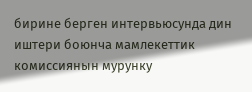бирине берген интервьюсунда дин иштери боюнча мамлекеттик комиссиянын мурунку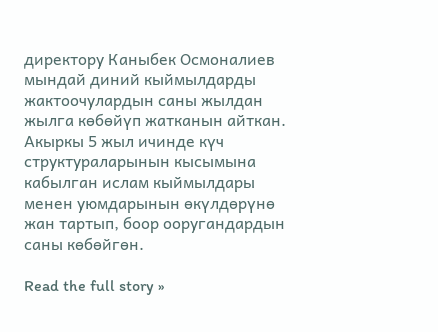директору Каныбек Осмоналиев мындай диний кыймылдарды жактоочулардын саны жылдан жылга көбөйүп жатканын айткан. Акыркы 5 жыл ичинде күч структураларынын кысымына кабылган ислам кыймылдары менен уюмдарынын өкүлдөрүнө жан тартып, боор ооругандардын саны көбөйгөн.

Read the full story »